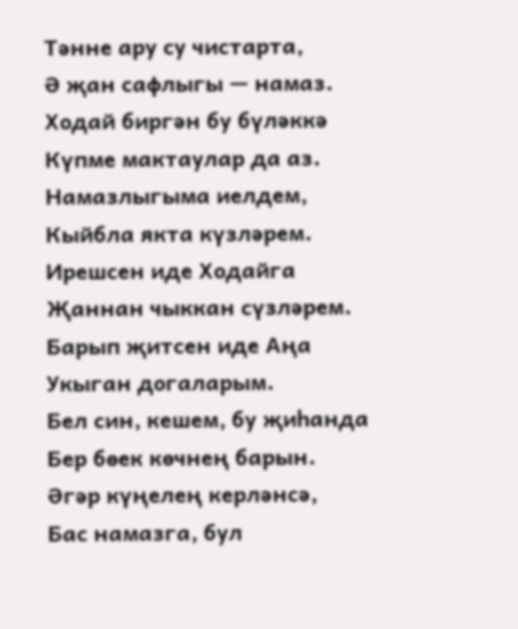Тәнне ару су чистарта,
Ә җан сафлыгы — намаз.
Ходай биргән бу бүләккә
Күпме мактаулар да аз.
Намазлыгыма иелдем,
Кыйбла якта күзләрем.
Ирешсен иде Ходайга
Җаннан чыккан сүзләрем.
Барып җитсен иде Аңа
Укыган догаларым.
Бел син, кешем, бу җиһанда
Бер бөек көчнең барын.
Әгәр күңелең керләнсә,
Бас намазга, бул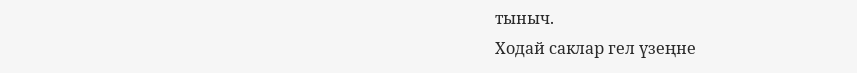тыныч.
Ходай саклар гел үзеңне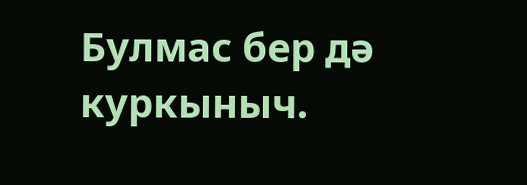Булмас бер дә куркыныч.